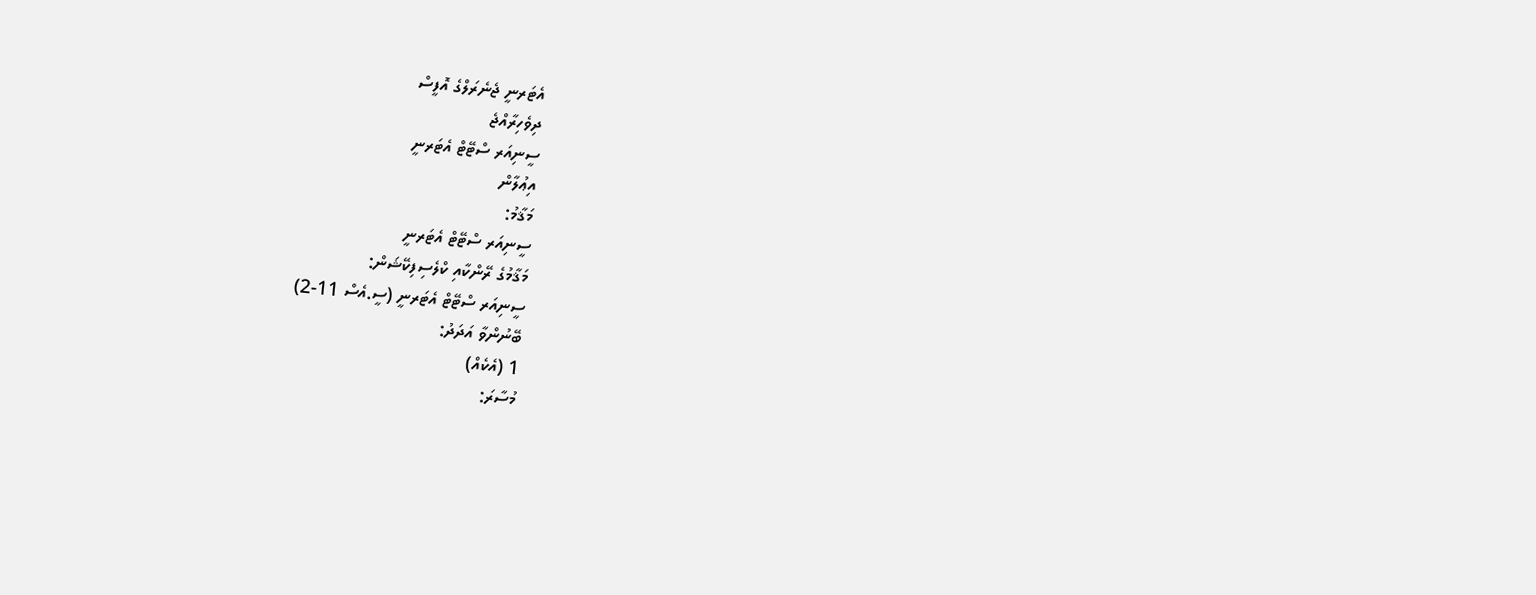އެޓަރނީ ޖެނެރަލްގެ އޮފީސް
ދިވެހިރާއްޖެ
ސީނިއަރ ސްޓޭޓް އެޓަރނީ
އިޢުލާން
މަޤާމު:
ސީނިއަރ ސްޓޭޓް އެޓަރނީ
މަޤާމުގެ ރޭންކާއި ކްލެސިފިކޭޝަން:
ސީނިއަރ ސްޓޭޓް އެޓަރނީ (ސީ.އެސް 11-2)
ބޭނުންވާ އަދަދު:
1 (އެކެއް)
މުސާރަ: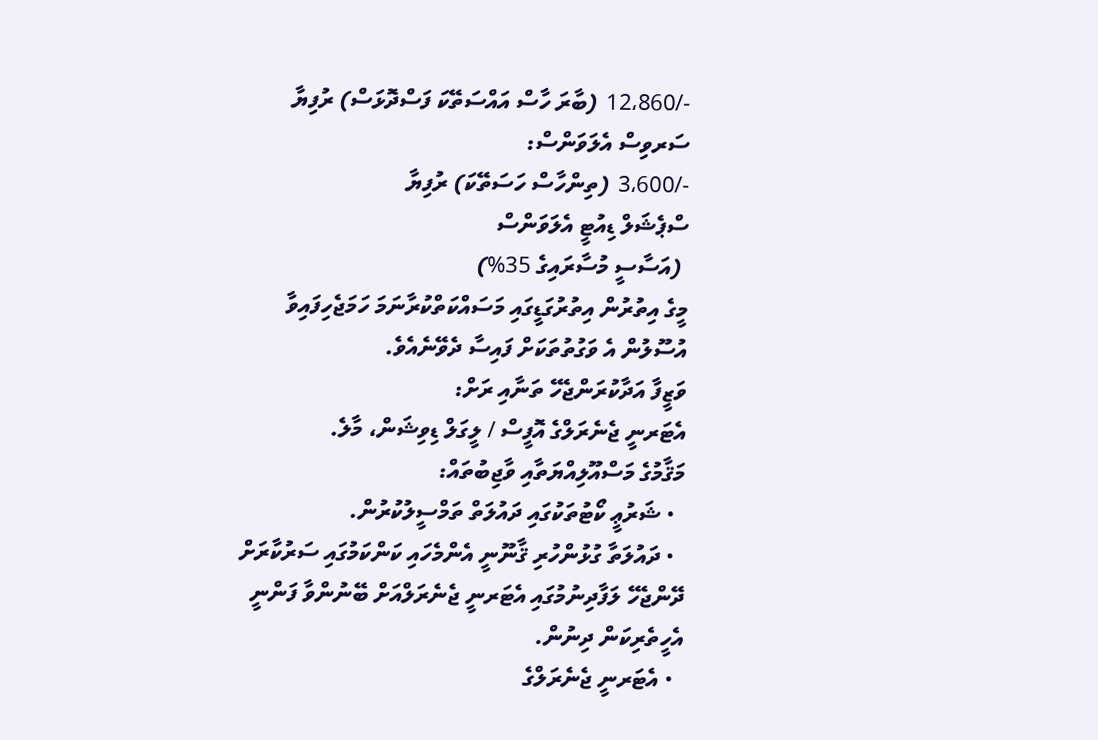-/12،860 (ބާރަ ހާސް އައްސަތޭކަ ފަސްދޮޅަސް) ރުފިޔާ
ސަރވިސް އެލަވަންސް:
-/3،600 (ތިންހާސް ހަސަތޭކަ) ރުފިޔާ
ސްޕެޝަލް ޑިއުޓީ އެލަވަންސް
 (އަސާސީ މުސާރައިގެ 35%)
މީގެ އިތުރުން އިތުރުގަޑީގައި މަސައްކަތްކުރާނަމަ ހަމަޖެހިފައިވާ އުސޫލުން އެ ވަގުތުތަކަށް ފައިސާ ދެވޭނެއެވެ.
ވަޒީފާ އަދާކުރަންޖެހޭ ތަނާއި ރަށް:
އެޓަރނީ ޖެނެރަލްގެ އޮފީސް / ލީގަލް ޑިވިޝަން، މާލެ.
މަޤާމުގެ މަސްއޫލިއްޔަތާއި ވާޖިބުތައް:
  • ޝަރުޢީ ކޯޓުތަކުގައި ދައުލަތް ތަމްސީލުކުރުން.
  • ދައުލަތާ ގުޅުންހުރި ޤާނޫނީ އެންމެހައި ކަންކަމުގައި ސަރުކާރަށް ދޭންޖެހޭ ލަފާދިނުމުގައި އެޓަރނީ ޖެނެރަލްއަށް ބޭނުންވާ ފަންނީ އެހީތެރިކަން ދިނުން.
  • އެޓަރނީ ޖެނެރަލްގެ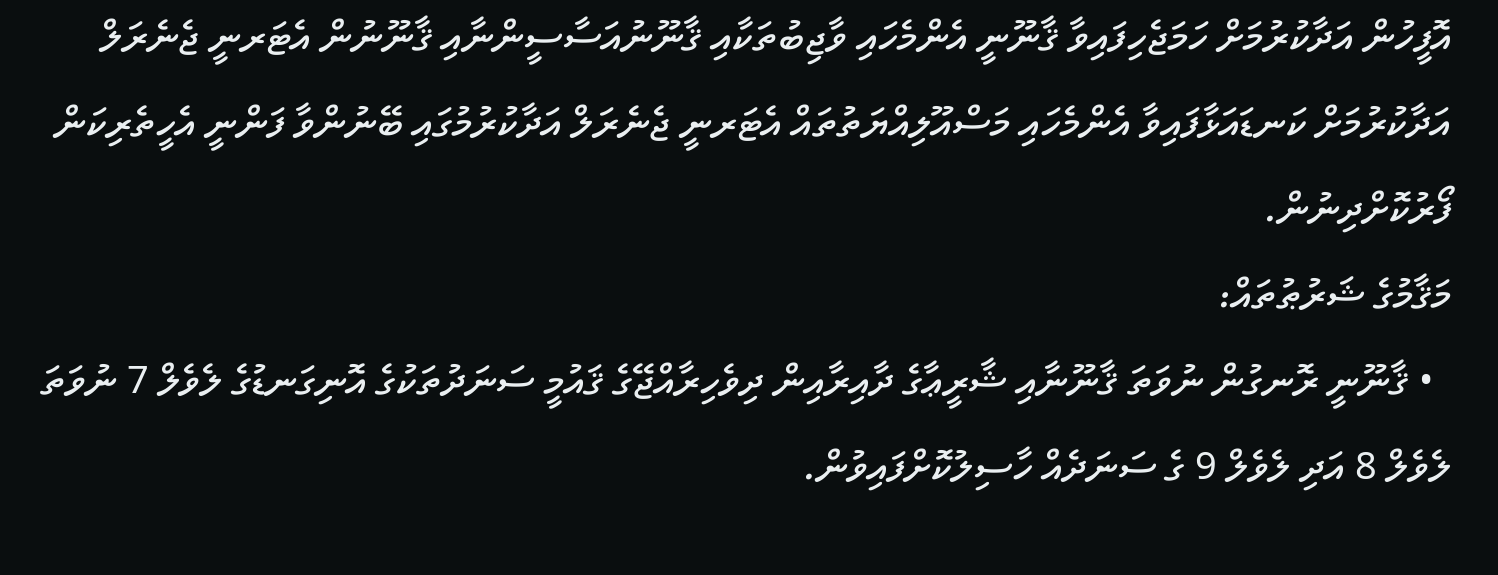އޮފީހުން އަދާކުރުމަށް ހަމަޖެހިފައިވާ ޤާނޫނީ އެންމެހައި ވާޖިބުތަކާއި ޤާނޫނުއަސާސީންނާއި ޤާނޫނުން އެޓަރނީ ޖެނެރަލް އަދާކުރުމަށް ކަނޑައަޅާފައިވާ އެންމެހައި މަސްއޫލިއްޔަތުތައް އެޓަރނީ ޖެނެރަލް އަދާކުރުމުގައި ބޭނުންވާ ފަންނީ އެހީތެރިކަން ފޯރުކޮށްދިނުން.
މަޤާމުގެ ޝަރުޠުތައް:
  • ޤާނޫނީ ރޮނގުން ނުވަތަ ޤާނޫނާއި ޝާރީޢާގެ ދާއިރާއިން ދިވެހިރާއްޖޭގެ ޤައުމީ ސަނަދުތަކުގެ އޮނިގަނޑުގެ ލެވެލް 7 ނުވަތަ ލެވެލް 8 އަދި ލެވެލް 9 ގެ ސަނަދެއް ހާސިލުކޮށްފައިވުން.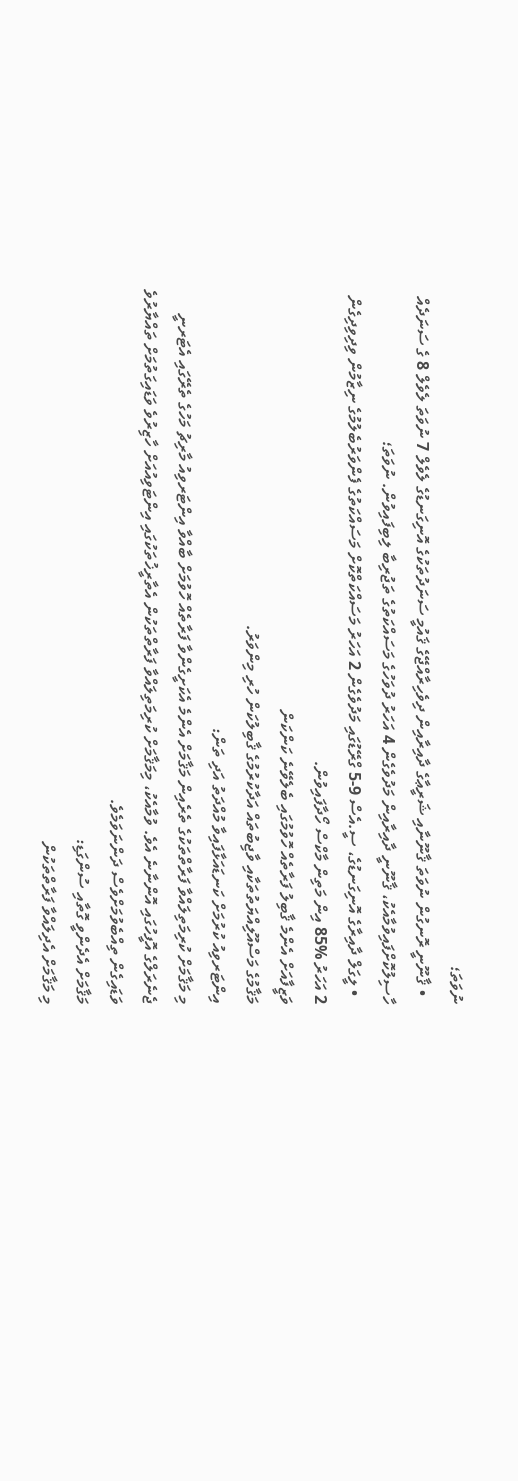ނުވަތަ؛
  • ޤާނޫނީ ރޮނގުން ނުވަތަ ޤާނޫނާއި ޝަރީޢާގެ ދާއިރާއިން ދިވެހިރާއްޖޭގެ ޤައުމީ ސަނަދުތަކުގެ އޮނިގަނޑުގެ ލެވެލް 7 ނުވަތަ ލެވެލް 8 ގެ ސަނަދެއް ހާސިލުކޮށްފައިވުމާއެކު، ޤާނޫނީ ދާއިރާއިން މަދުވެގެން 4 އަހަރު ދުވަހުގެ މަސައްކަތުގެ ތަޖުރިބާ ލިބިފައިވުން. ނުވަތަ؛
  • ލީގަލް ދާއިރާގެ އޮނިގަނޑުގެ، ސީ.އެސް 9-5 ގްރޭޑުގައި މަދުވެގެން 2 އަހަރު މަސައްކަތްކޮށް މަސައްކަތުގެ ފެންވަރުބެލުމުގެ ނިޒާމުން ވިދިވިދިގެން 2 އަހަރު %85 އިން މަތިން މާކްސް ހޯދާފައިވުން.
ވަޒީފާއަށް އެންމެ ޤާބިލު ފަރާތެއް ހޮވުމުގައި ބެލެވޭނެ ކަންކަން
މަޤާމުގެ މަސްއޫލިއްޔަތުތަކާއި ވާޖިބުތައް އަދާކުރުމުގެ ޤާބިލުކަން ހުރި މިންވަރު.
އިންޓަރވިއު ކުރުމަށް ކަނޑައަޅާފައިވާ މުއްދަތު އަދި ތަން:
މި މަޤާމަށް ކުރިމަތިލައްވާ ފަރާތްތަކުގެ ތެރެއިން މަޤާމަށް އެންމެ އެކަށީގެންވާ ފަރާތެއް ހޮވުމަށް ބާއްވާ އިންޓަރވިއު މާރިޗު މަހުގެ ތެރޭގައި އެޓަރނީ ޖެނެރަލްގެ އޮފީހުގައި އޮންނާނެ އެވެ. ވުމާއެކު، މިމަޤާމަށް ކުރިމަތިލައްވާ ފަރާތްތަކުން އެތާރީޚުތަކުގައި އިންޓަވިއުއަށް ހާޒިރުވެ ވަޑައިގަތުމަށް ތައްޔާރުވެ ވަޑައިގެން ތިއްބެވުމަށްވެސް ދަންނަވަމެވެ.
މަޤާމަށް އެދެންވީ ގޮތާއި ސުންގަޑި:
މި މަޤާމަށް އެދިލައްވާ ފަރާތްތަކުން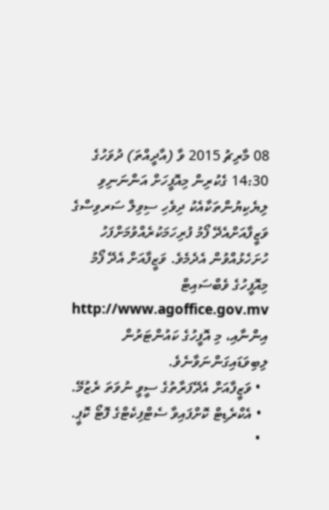08 މާރިޗު 2015 ވާ (އާދީއްތަ) ދުވަހުގެ 14:30 ގެކުރިން މިއޮފީހަށް އަންނަނިވި ލިޔެކިޔުންތަކާއެކު ދިވެހި ސިވިލް ސަރވިސްގެ ވަޒީފާއަށްއެދޭ ފޯމު ފުރިހަމަކުރެއްވުމަށްފަހު ހުށަހެޅުއްވުން އެދެމެވެ. ވަޒީފާއަށް އެދޭ ފޯމު މިއޮފީހުގެ ވެބްސައިޓް http://www.agoffice.gov.mv އިންނާއި، މި އޮފީހުގެ ކައުންޓަރުން ލިބިވަޑައިގަންނަވާނެވެ.
  • ވަޒީފާއަށް އެދޭފަރާތުގެ ސީވީ ނުވަތަ ރެޒުމޭ.
  • އެކްރެޑިޓް ކޮށްފައިވާ ސެޓްފިކެޓްގެ ފޮޓޯ ކޮޕީ.
  •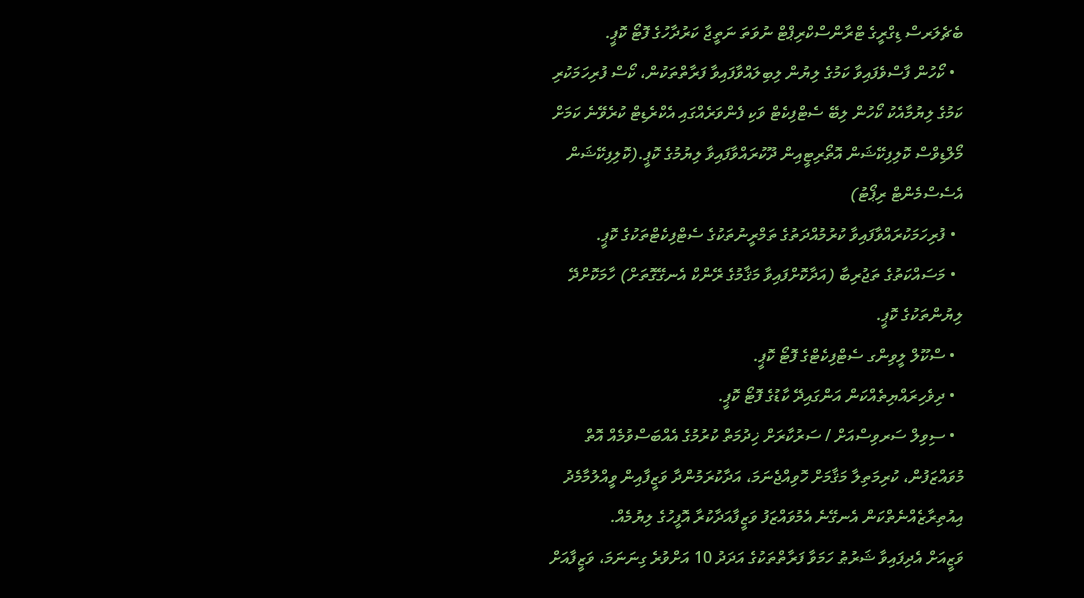ބެޗެލަރސް ޑިގްރީގެ ޓްރާންސްކްރިޕްޓް ނުވަތަ ނަތީޖާ ކަރުދާހުގެ ފޮޓޯ ކޮޕީ.
  • ކޯހުން ފާސްވެފައިވާ ކަމުގެ ލިޔުން ލިބިލައްވާފައިވާ ފަރާތްތަކުން، ކޯސް ފުރިހަމަކުރި ކަމުގެ ލިޔުމާއެކު ކޯހުން ލިބޭ ސެޓްފިކެޓް ވަކި ފެންވަރެއްގައި އެކްރެޑިޓް ކުރެވޭނެ ކަމަށް މޯލްޑިވްސް ކޮލިފިކޭޝަން އޮތޯރިޓީއިން ދޫކުރައްވާފައިވާ ލިޔުމުގެ ކޮޕީ.(ކޮލިފިކޭޝަން އެސެސްމެންޓް ރިޕޯޓު)
  • ފުރިހަމަކުރައްވާފައިވާ ކުރުމުއްދަތުގެ ތަމްރީނުތަކުގެ ސެޓްފިކެޓްތަކުގެ ކޮޕީ.
  • މަސައްކަތުގެ ތަޖުރިބާ (އަދާކޮށްފައިވާ މަޤާމުގެ ރޭންކް އެނގޭގޮތަށް) ހާމަކޮށްދޭ  ލިޔުންތަކުގެ ކޮޕީ.
  • ސްކޫލް ލީވިންގ ސެޓްފިކެޓްގެ ފޮޓޯ ކޮޕީ.
  • ދިވެހިރައްޔިތެއްކަން އަންގައިދޭ ކާޑުގެ ފޮޓޯ ކޮޕީ.
  • ސިވިލް ސަރވިސްއަށް / ސަރުކާރަށް ޚިދުމަތް ކުރުމުގެ އެއްބަސްވުމެއް އޮތް މުވައްޒަފުން، ކުރިމަތިލާ މަޤާމަށް ހޮވިއްޖެނަމަ، އަދާކުރަމުންދާ ވަޒީފާއިން ވީއްލުމާމެދު އިއުތިރާޒެއްނެތްކަން އެނގޭނެ އެމުވައްޒަފު ވަޒީފާއަދާކުރާ އޮފީހުގެ ލިޔުމެއް.
ވަޒީއަށް އެދިފައިވާ ޝަރުޠު ހަމަވާ ފަރާތްތަކުގެ އަދަދު 10 އަށްވުރެ ގިނަނަމަ، ވަޒީފާއަށް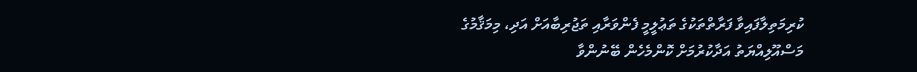ކުރިމަތިލާފައިވާ ފަރާތްތަކުގެ ތަޢުލީމީ ފެންވަރާއި ތަޖުރިބާއަށް އަދި، މިމަޤާމުގެ މަސްއޫލިއްޔަތު އަދާކުރުމަށް ކޮންމެހެން ބޭނުންވާ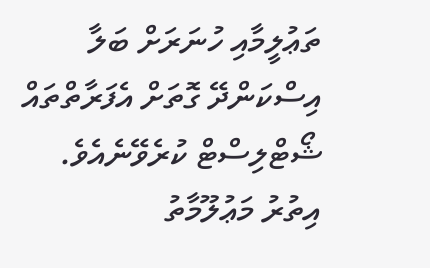ތަޢުލީމާއި ހުނަރަށް ބަލާ އިސްކަންދޭ ގޮތަށް އެފަރާތްތައް ޝޯޓްލިސްޓް ކުރެވޭނެއެވެ.
އިތުރު މަޢުލޫމާތު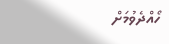ހޯއްދެވުމަށް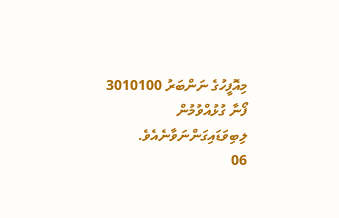މިއޮފީހުގެ ނަންބަރު 3010100 ފޯނާ ގުޅުއްވުމުން ލިބިވަޑައިގަންނަވާނެއެވެ.
06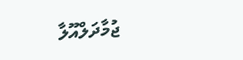ޖުމާދަލްއޫލާ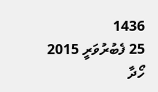1436
25 ފެބުރުވަރީ 2015
ހޯދާ